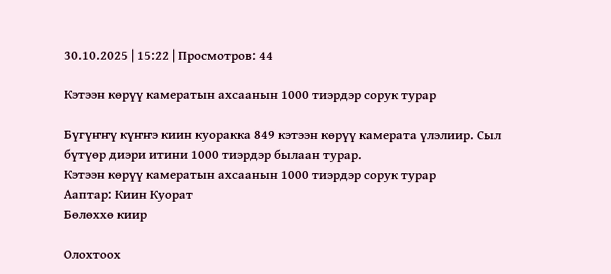30.10.2025 | 15:22 | Просмотров: 44

Кэтээн көрүү камератын ахсаанын 1000 тиэрдэр сорук турар

Бүгүҥҥү күҥҥэ киин куоракка 849 кэтээн көрүү камерата үлэлиир. Сыл бүтүөр диэри итини 1000 тиэрдэр былаан турар.
Кэтээн көрүү камератын ахсаанын 1000 тиэрдэр сорук турар
Ааптар: Киин Куорат
Бөлөххө киир

Олохтоох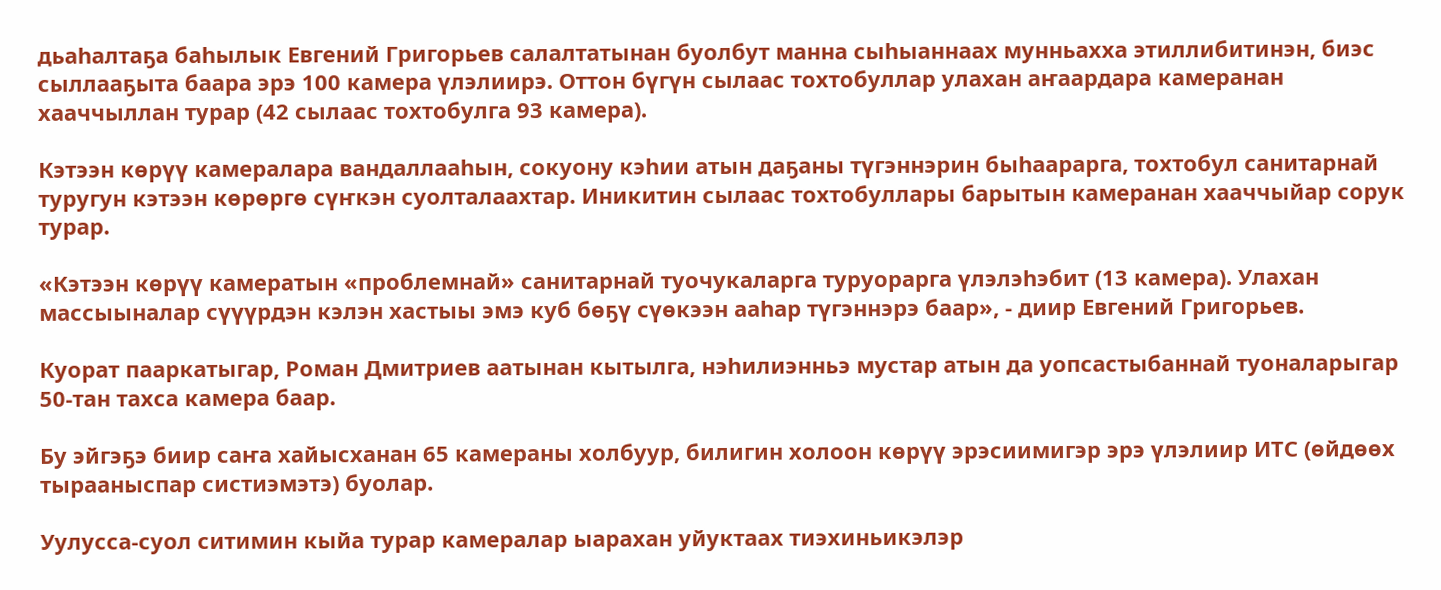дьаһалтаҕа баһылык Евгений Григорьев салалтатынан буолбут манна сыһыаннаах мунньахха этиллибитинэн, биэс сыллааҕыта баара эрэ 100 камера үлэлиирэ. Оттон бүгүн сылаас тохтобуллар улахан аҥаардара камеранан хааччыллан турар (42 сылаас тохтобулга 93 камера).

Кэтээн көрүү камералара вандаллааһын, сокуону кэһии атын даҕаны түгэннэрин быһаарарга, тохтобул санитарнай туругун кэтээн көрөргө сүҥкэн суолталаахтар. Иникитин сылаас тохтобуллары барытын камеранан хааччыйар сорук турар.

«Кэтээн көрүү камератын «проблемнай» санитарнай туочукаларга туруорарга үлэлэһэбит (13 камера). Улахан массыыналар сүүүрдэн кэлэн хастыы эмэ куб бөҕү сүөкээн ааһар түгэннэрэ баар», - диир Евгений Григорьев.

Куорат пааркатыгар, Роман Дмитриев аатынан кытылга, нэһилиэнньэ мустар атын да уопсастыбаннай туоналарыгар 50-тан тахса камера баар.

Бу эйгэҕэ биир саҥа хайысханан 65 камераны холбуур, билигин холоон көрүү эрэсиимигэр эрэ үлэлиир ИТС (өйдөөх тырааныспар систиэмэтэ) буолар.

Уулусса-суол ситимин кыйа турар камералар ыарахан уйуктаах тиэхиньикэлэр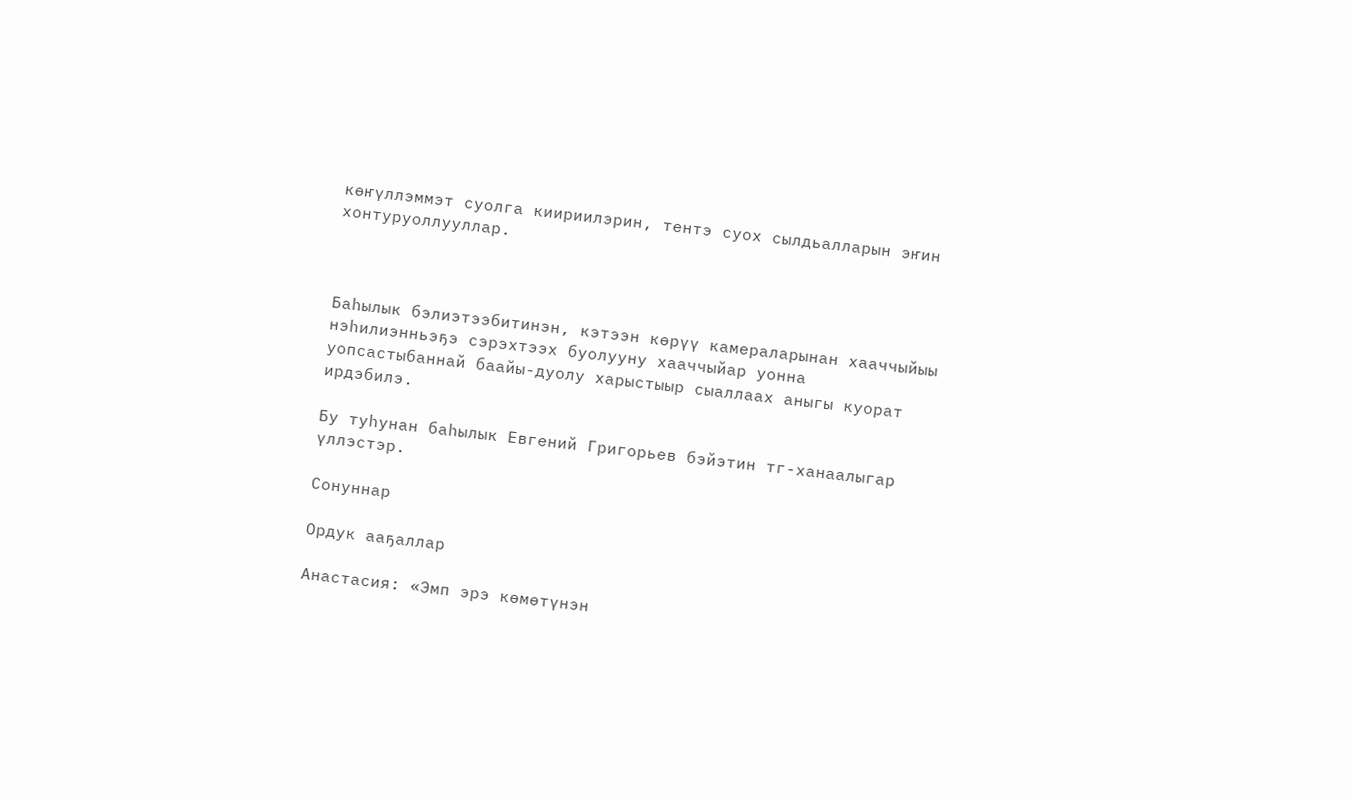көҥүллэммэт суолга киириилэрин, тентэ суох сылдьалларын эҥин хонтуруоллууллар.



Баһылык бэлиэтээбитинэн, кэтээн көрүү камераларынан хааччыйыы  нэһилиэнньэҕэ сэрэхтээх буолууну хааччыйар уонна уопсастыбаннай баайы-дуолу харыстыыр сыаллаах аныгы куорат ирдэбилэ.

Бу туһунан баһылык Евгений Григорьев бэйэтин тг-ханаалыгар үллэстэр.

Сонуннар

Ордук ааҕаллар

Анастасия: «Эмп эрэ көмөтүнэн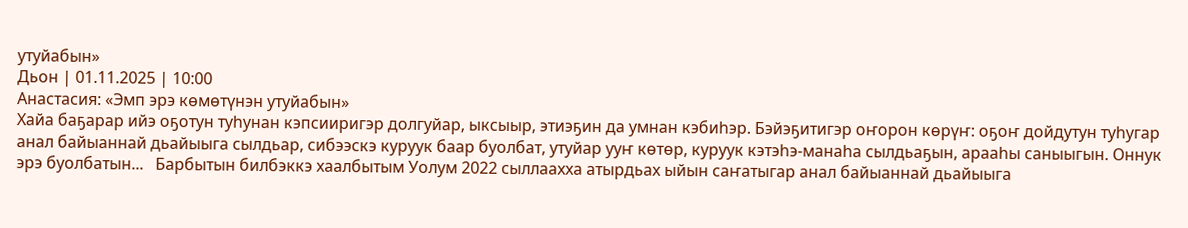утуйабын»
Дьон | 01.11.2025 | 10:00
Анастасия: «Эмп эрэ көмөтүнэн утуйабын»
Хайа баҕарар ийэ оҕотун туһунан кэпсииригэр долгуйар, ыксыыр, этиэҕин да умнан кэбиһэр. Бэйэҕитигэр оҥорон көрүҥ: оҕоҥ дойдутун туһугар анал байыаннай дьайыыга сылдьар, сибээскэ куруук баар буолбат, утуйар ууҥ көтөр, куруук кэтэһэ-манаһа сылдьаҕын, арааһы саныыгын. Оннук эрэ буолбатын...   Барбытын билбэккэ хаалбытым Уолум 2022 сыллаахха атырдьах ыйын саҥатыгар анал байыаннай дьайыыга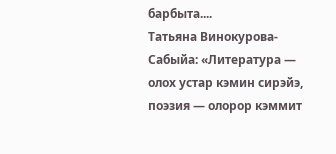барбыта....
Татьяна Винокурова-Сабыйа: «Литература — олох устар кэмин сирэйэ, поэзия — олорор кэммит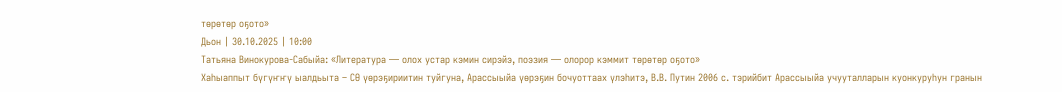төрөтөр оҕото»
Дьон | 30.10.2025 | 10:00
Татьяна Винокурова-Сабыйа: «Литература — олох устар кэмин сирэйэ, поэзия — олорор кэммит төрөтөр оҕото»
Хаһыаппыт бүгүҥҥү ыалдьыта – СӨ үөрэҕириитин туйгуна, Арассыыйа үөрэҕин бочуоттаах үлэһитэ, В.В. Путин 2006 с. тэрийбит Арассыыйа учууталларын куонкуруһун гранын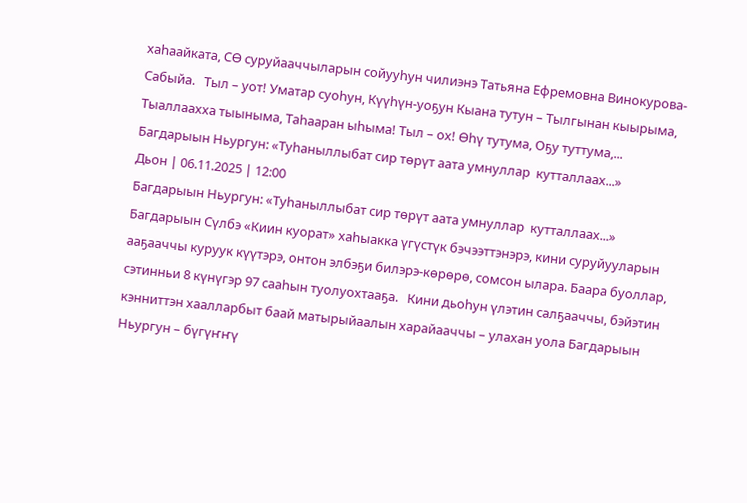хаһаайката, СӨ суруйааччыларын сойууһун чилиэнэ Татьяна Ефремовна Винокурова-Сабыйа.   Тыл – уот! Уматар суоһун, Күүһүн-уоҕун Кыана тутун – Тылгынан кыырыма, Тыаллаахха тыыныма, Таһааран ыһыма! Тыл – ох! Өһү тутума, Оҕу туттума,...
Багдарыын Ньургун: «Туһаныллыбат сир төрүт аата умнуллар  кутталлаах...»
Дьон | 06.11.2025 | 12:00
Багдарыын Ньургун: «Туһаныллыбат сир төрүт аата умнуллар  кутталлаах...»
Багдарыын Сүлбэ «Киин куорат» хаһыакка үгүстүк бэчээттэнэрэ, кини суруйууларын ааҕааччы куруук күүтэрэ, онтон элбэҕи билэрэ-көрөрө, сомсон ылара. Баара буоллар, сэтинньи 8 күнүгэр 97 сааһын туолуохтааҕа.   Кини дьоһун үлэтин салҕааччы, бэйэтин кэнниттэн хаалларбыт баай матырыйаалын харайааччы – улахан уола Багдарыын Ньургун – бүгүҥҥү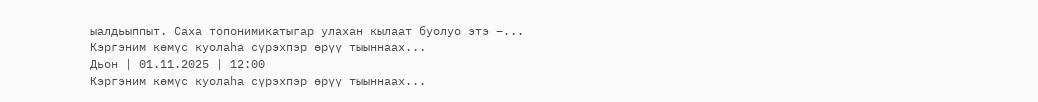ыалдьыппыт. Саха топонимикатыгар улахан кылаат буолуо этэ –...
Кэргэним көмүс куолаһа сүрэхпэр өрүү тыыннаах...
Дьон | 01.11.2025 | 12:00
Кэргэним көмүс куолаһа сүрэхпэр өрүү тыыннаах...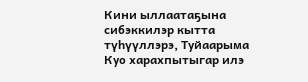Кини ыллаатаҕына сибэккилэр кытта түһүүллэрэ, Туйаарыма Куо харахпытыгар илэ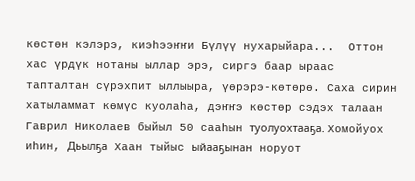көстөн кэлэрэ, киэһээҥҥи Бүлүү нухарыйара...  Оттон хас үрдүк нотаны ыллар эрэ, сиргэ баар ыраас тапталтан сүрэхпит ыллыыра, үөрэрэ-көтөрө. Саха сирин хатыламмат көмүс куолаһа, дэҥҥэ көстөр сэдэх талаан Гаврил Николаев быйыл 50 сааһын туолуохтааҕа. Хомойуох иһин, Дьылҕа Хаан тыйыс ыйааҕынан норуот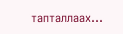тапталлаах...